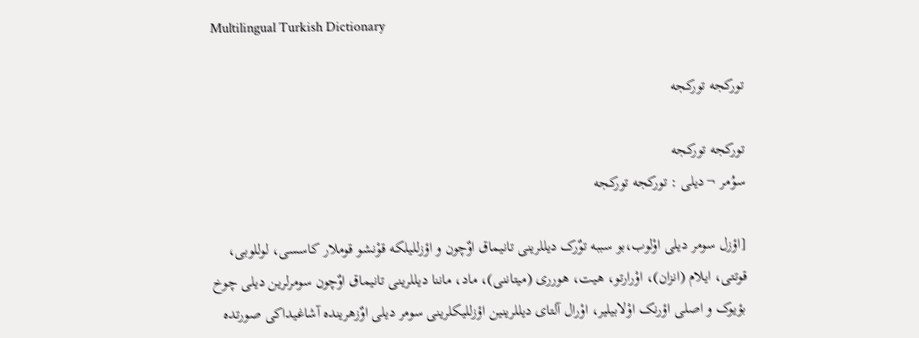Multilingual Turkish Dictionary

تورکجه تورکجه

تورکجه تورکجه
سوُمر ¬دیلی : تورکجه تورکجه

[اؤزل سومر دیلی اوْلوب،بو سببه توٌرک دیللرینی تانیماق اوٌچون و اؤزللیلکه قوْنشو قوملار کاسسی، لوللوبی، قوتتی، ایلام (انزان)، اوْرارتو، هیت، هورری (میتاننی)، ماد، ماننا دیللرینی تانیماق اوٌچون سومرلرین دیلی چوخ بؤیوک و اصلی اؤرنک اوْلابیلیر، اوْرال آلتای دیللرینین اؤزللیکلرینی سومر دیلی اوٌزهرینده آشاغیداکی صورتده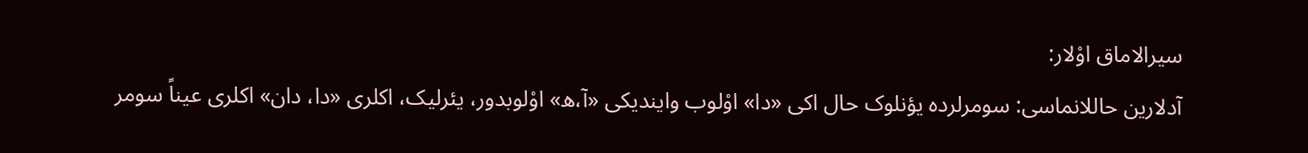سیرالاماق اوْلار:
آدلارین حاللانماسی: سومرلرده یؤنلوک حال اکی «دا» اوْلوب وایندیکی «آ،ه» اوْلوبدور، یئرلیک، اکلری «دا، دان» اکلری عیناً سومر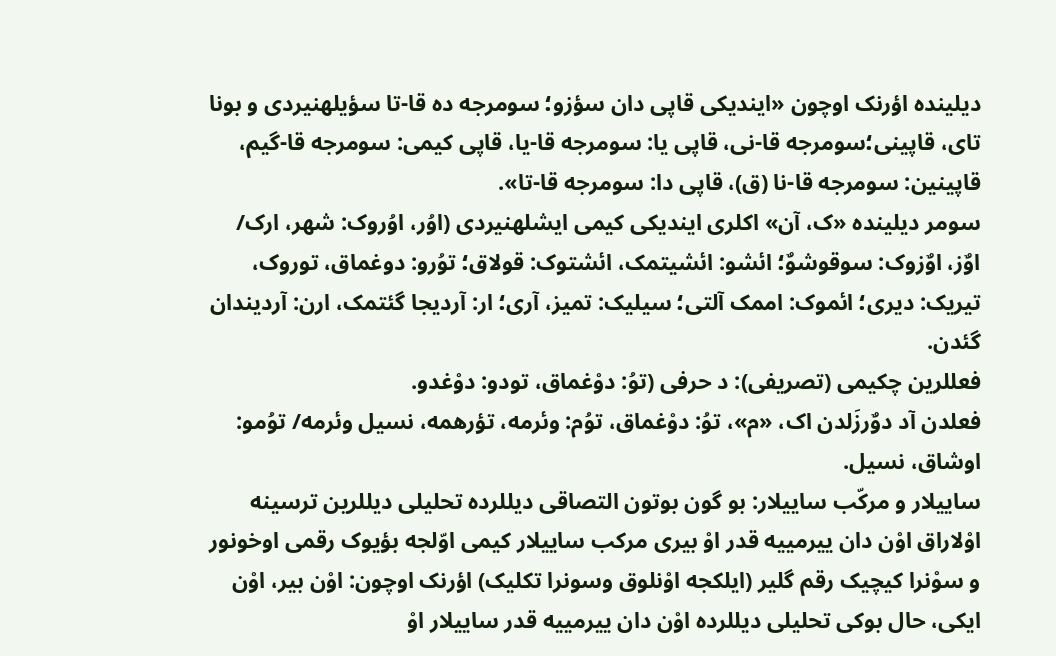دیلینده اؤرنک اوچون «ایندیکی قاپی دان سؤزو؛ سومرجه ده قا-تا سؤیلهنیردی و بونا تای، قاپینی؛سومرجه قا-نی، قاپی یا: سومرجه قا-یا، قاپی کیمی: سومرجه قا-گیم، قاپینین: سومرجه قا-نا (ق)، قاپی دا: سومرجه قا-تا».
سومر دیلینده «ک، آن» اکلری ایندیکی کیمی ایشلهنیردی (اوُر، اوُروک: شهر، ارک/ اوٌز، اوٌزوک: سوقوشوٌ؛ ائشو: ائشیتمک، ائشتوک: قولاق؛ توُرو: دوغماق، توروک، تیریک: دیری؛ ائموک: اممک آلتی؛ سیلیک: تمیز، آری؛ ار: آردیجا گئتمک، ارن: آردیندان گئدن.
فعللرین چکیمی (تصریفی): د حرفی (توُ: دوْغماق، تودو: دوْغدو.
فعلدن آد دوٌرزَلدن اک، «م»، توُ: دوْغماق، توُم: وئرمه، تؤرهمه، نسیل وئرمه/ توُمو: اوشاق، نسیل.
ساییلار و مرکّب ساییلار: بو گون بوتون التصاقی دیللرده تحلیلی دیللرین ترسینه اوْلاراق اوْن دان ییرمییه قدر اوْ بیری مرکب ساییلار کیمی اوّلجه بؤیوک رقمی اوخونور و سوْنرا کیچیک رقم گلیر (ایلکجه اوْنلوق وسونرا تکلیک) اؤرنک اوچون: اوْن بیر، اوْن ایکی، حال بوکی تحلیلی دیللرده اوْن دان ییرمییه قدر ساییلار اوْ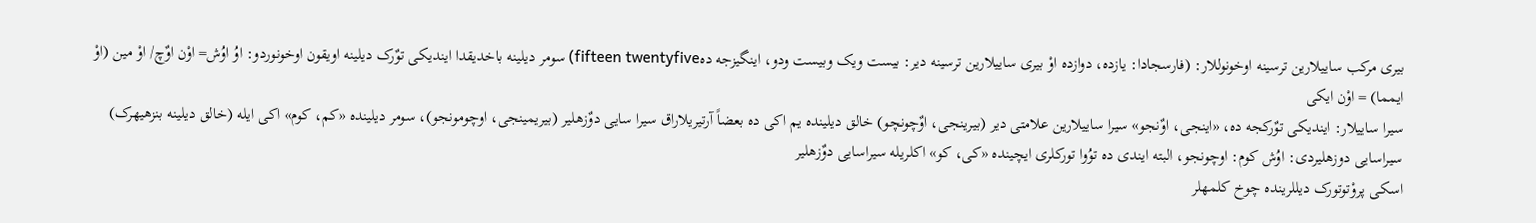بیری مرکب ساییلارین ترسینه اوخونوللار: (فارسجادا: یازده، دوازده اوْ بیری ساییلارین ترسینه دیر: بیست ویک وبیست ودو، اینگیزجه دهfifteen twentyfive) سومر دیلینه باخدیقدا ایندیکی توٌرک دیلینه اویقون اوخونوردو: اوُ اوُش= اوْن اوٌچ/ اوْ مین (اوْ ایمما) = اوْن ایکی
سیرا ساییلار: ایندیکی توٌرکجه ده، «اینجی، اوٌنجو» سیرا ساییلارین علامتی دیر (بیرینجی، اوٌچونچو) خالق دیلینده یم اکی ده بعضاً آرتیریلاراق سیرا سایی دوٌزهلیر (بیریمینجی، اوچومونجو)، سومر دیلینده «کم، کوم» اکی ایله (خالق دیلینه بنزهیهرک) سیراسایی دوزهلیردی: اوُش کوم: اوچونجو، البته ایندی ده توُوا تورکلری ایچینده «کی، کو» اکلریله سیراسایی دوٌزهلیر
اسکی پروْتوتورک دیللرینده چوخ کلمهلر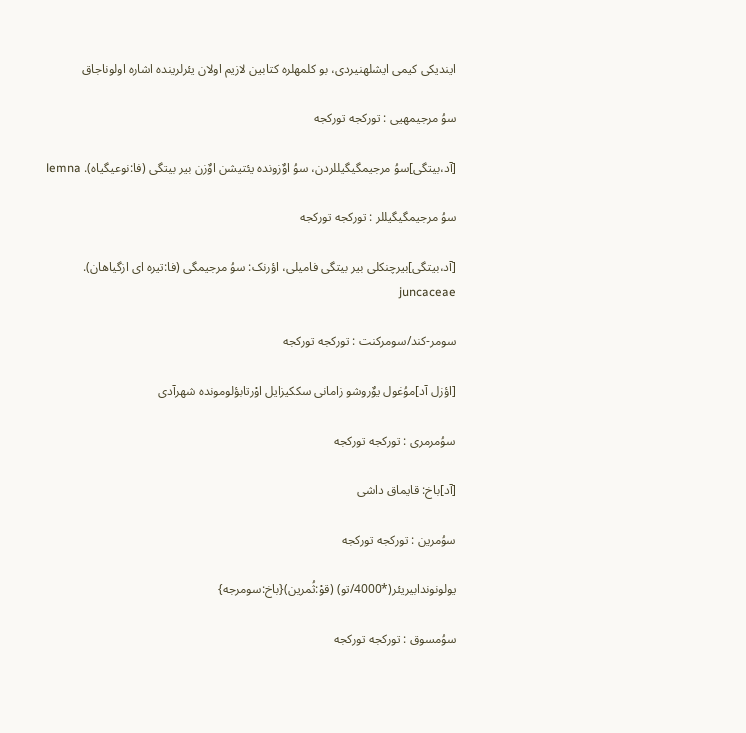ایندیکی کیمی ایشلهنیردی، بو کلمهلره کتابین لازیم اولان یئرلرینده اشاره اولوناجاق

سوُ مرجیمهیی : تورکجه تورکجه

[آد،بیتگی]سوُ مرجیمگیگیللردن، سوُ اوٌزونده یئتیشن اوٌزن بیر بیتگی (فا:نوعیگیاه). lemna

سوُ مرجیمگیگیللر : تورکجه تورکجه

[آد،بیتگی]بیرچنکلی بیر بیتگی فامیلی، اؤرنک: سوُ مرجیمگی (فا:تیره ای ازگیاهان). juncaceae

سومر-کند/سومرکنت : تورکجه تورکجه

[اؤزل آد]موُغول یوٌروشو زامانی سککیزایل اوْرتابؤلومونده شهرآدی

سوُمرمری : تورکجه تورکجه

[آد]باخ: قایماق داشی

سوُمرین : تورکجه تورکجه

یولونوندابیریئر(*4000/تو) (قوْ:ثُمرین){باخ:سومرجه}

سوُمسوق : تورکجه تورکجه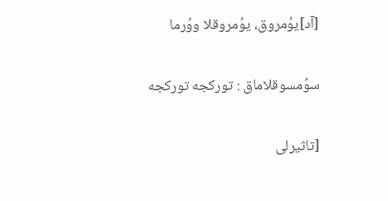[آد]یوُمروق، یوُمروقلا ووُرما

سوُمسوقلاماق : تورکجه تورکجه

[تاثیرلی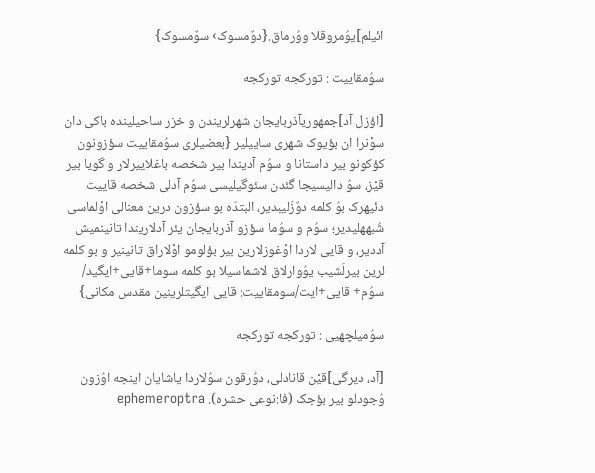ائیلم]یوُمروقلا ووُرماق.{دوٌمسوک› سوٌمسوک}

سوُمقاییت : تورکجه تورکجه

[اؤزل آد]جمهوریآذربایجان شهرلریندن و خزر ساحیلینده باکی دان سوْنرا ان بؤیوک شهری ساییلیر {بعضیلری سوُمقاییت سؤزونون کؤکونو بیر داستانا و سوُم آدیندا بیر شخصه باغلاییرلار و گویا بیر قیْز، سوُ دالیسیجا گئدن سئوگیلیسی سوُم آدلی شخصه قاییت دئیهرک بوُ کلمه دوٌزَلیبدیر، البتدّه بو سؤزون درین معنالی اوْلماسی شُبههلیدیر؛ سوُم و سوُما سؤزو آذربایجان یئر‌ آدلاریندا تانینمیش آددیر، و قایی لاردا اوْغوزلارین بیر بؤلومو اوْلاراق تانینیر و بو کلمه لرین بیرلَشیب یوُوارلاق لاشماسیلا بو کلمه سوما+قایی+ایگید/ سوُم+ قایی+ایت/سومقاییت: قایی ایگیتلرینین مقدس مکانی}

سوُمیلچهیی : تورکجه تورکجه

[آد، دیرگی]قیْن قانادلی، دوُرقون سوُلاردا یاشایان اینجه اوُزون وُجودلو بیر بؤجک (فا:نوعی حشره). ephemeroptra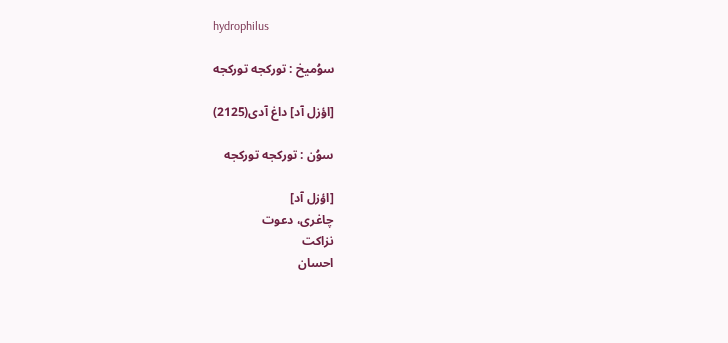hydrophilus

سوُمیخ : تورکجه تورکجه

[اؤزل آد] داغ آدی(2125)

سوُن : تورکجه تورکجه

[اؤزل آد]
چاغری، دعوت
نزاکت
احسان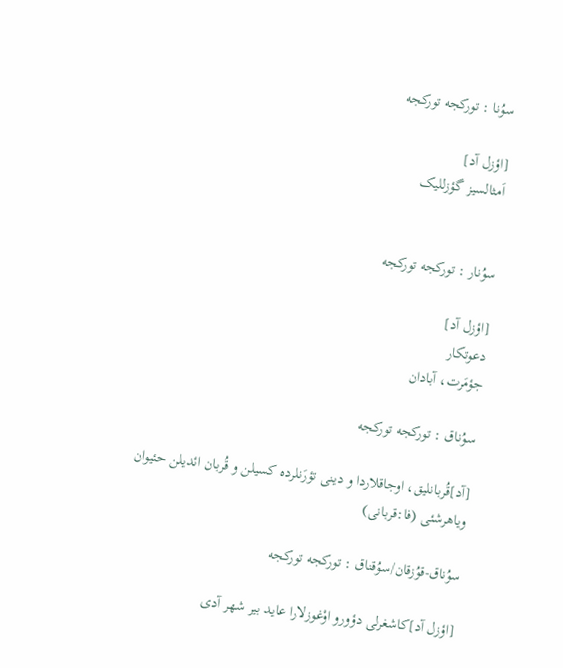سوُنا : تورکجه تورکجه

[اؤزل آد]
اَمثالسیز گؤزللیک


سوُنار : تورکجه تورکجه

[اؤزل آد]
دعوتکار
جؤمَرت، آبادان

سوُناق : تورکجه تورکجه

[آد]قُربانلیق، اوجاقلاردا و دینی تؤرَنلرده کسیلن و قُربان ائدیلن حئیوان ویاهرشئی (فا:قربانی)

سوُناق-قوُزقان/سوُقناق : تورکجه تورکجه

[اؤزل آد]کاشغرلی دؤورو اوْغوزلارا عاید بیر شهر آدی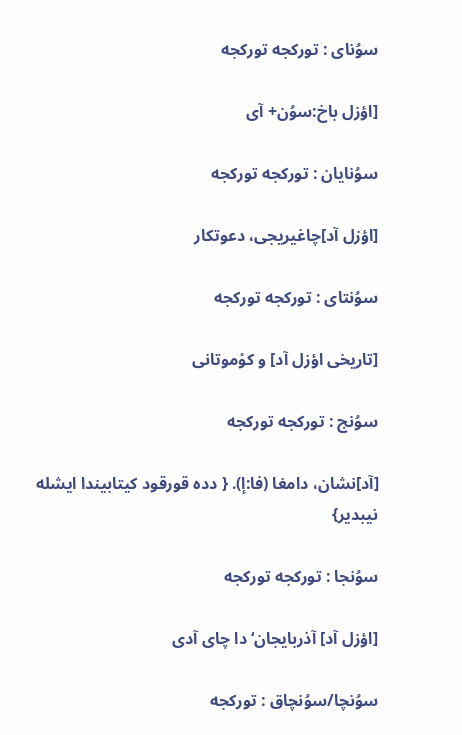سوُنای : تورکجه تورکجه

[اؤزل باخ:سوُن+ آی

سوُنایان : تورکجه تورکجه

[اؤزل آد]چاغیریجی، دعوتکار

سوُنتای : تورکجه تورکجه

[تاریخی اؤزل آد] و کوْموتانی

سوُنج : تورکجه تورکجه

[آد]نشان، دامغا (فا:إ). { دده قورقود کیتابیندا ایشله نیبدیر}

سوُنجا : تورکجه تورکجه

[اؤزل آد] آذربایجان‘دا چای آدی

سوُنچا/سوُنچاق : تورکجه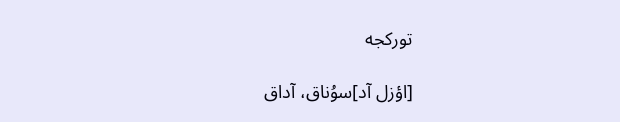تورکجه

[اؤزل آد]سوُناق، آداق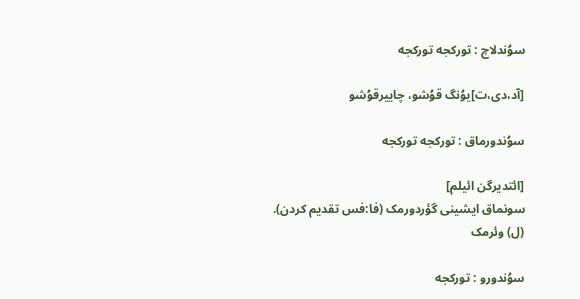سوُندلاچ : تورکجه تورکجه

[آد،دی،ت]یوُنگ قوُشو، چاییرقوُشو

سوُندورماق : تورکجه تورکجه

[ائتدیرگن ائیلم]
سونماق ایشینی گؤردورمک (فا:فس تقدیم کردن).
(ل) وئرمک

سوُندورو : تورکجه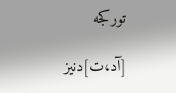تورکجه

[آد،ت]دنیز